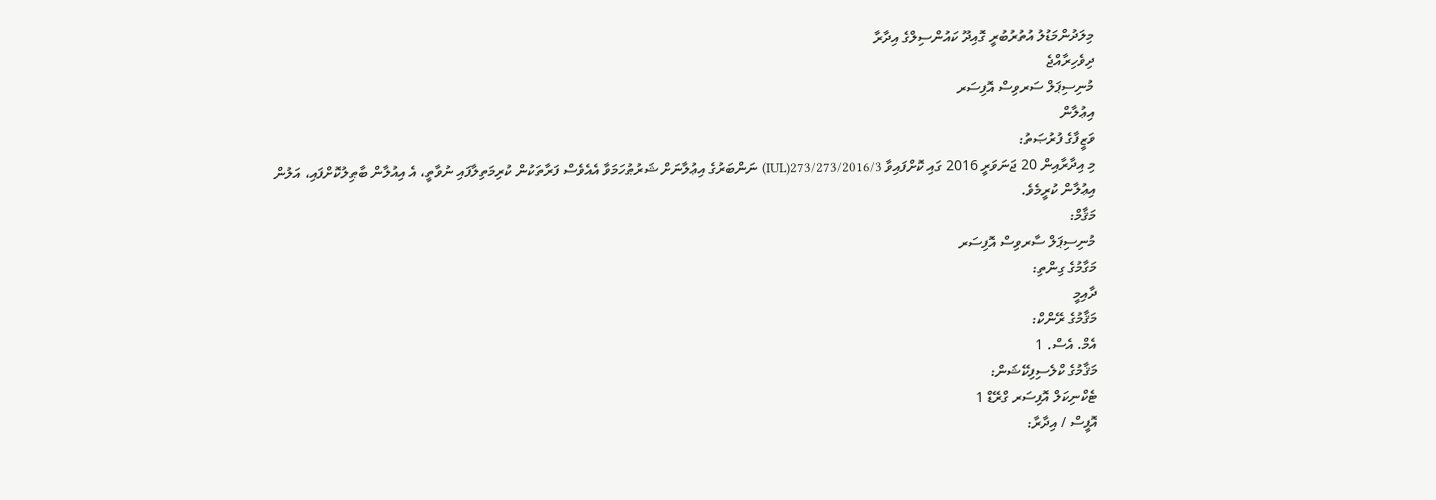މިލަދުންމަޑުލު އުތުރުބުރީ ގޮއިދޫ ކައުންސިލްގެ އިދާރާ
ދިވެހިރާއްޖެ
މުނިސިޕަލް ސަރވިސް އޮފިސަރ
އިޢުލާން
ވަޒީފާގެ ފުރުޞަތު:
މި އިދާރާއިން 20 ޖަނަވަރީ 2016 ގައި ކޮށްފައިވާ IUL)273/273/2016/3) ނަންބަރުގެ އިޢުލާނަށް ޝަރުޠުހަމަވާ އެއެވެސް ފަރާތަކުން ކުރިމަތިލާފައި ނުވާތީ، އެ އިއުލާން ބާޠިލުކޮށްފައި، އަލުން އިޢުލާން ކުރީމެވެ.
މަޤާމް:
މުނިސިޕަލް ސާރވިސް އޮފިސަރ
މަގާމުގެ ގިންތި:
ދާއިމީ
މަޤާމުގެ ރޭންކް:
އެމް. އެސް. 1
މަޤާމުގެ ކްލެސިފިކޭޝަން:
ޓެކްނިކަލް އޮފިސަރ ގްރޭޑް 1
އޮފީސް / އިދާރާ: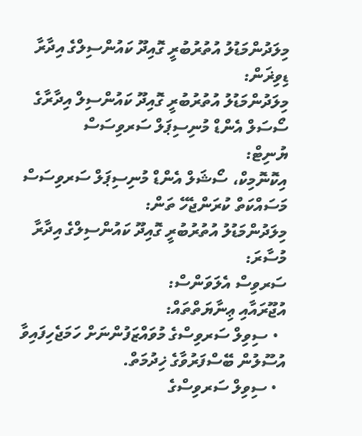މިލަދުންމަޑުލު އުތުރުބުރީ ގޮއިދޫ ކައުންސިލްގެ އިދާރާ
ޑިވިޜަން:
މިލަދުންމަޑުލު އުތުރުބުރީ ގޮއިދޫ ކައުންސިލް އިދާރާގެ ސޯސަލް އެންޑް މުނިސިޕަލް ސަރވިސަސް
ޔުނިޓް:
އިކޮނޮމިކް، ސޯޝަލް އެންޑް މުނިސިޕަލް ސަރވިސަސް
މަސައްކަތް ކުރަންޖެހޭ ތަން:
މިލަދުންމަޑުލު އުތުރުބުރީ ގޮއިދޫ ކައުންސިލްގެ އިދާރާ
މުސާރަ:
ސަރވިސް އެލަވަންސް:
އުޖޫރައާއި ޢިނާޔަތްތައް:
  • ސިވިލް ސަރވިސްގެ މުވައްޒަފުންނަށް ހަމަޖެހިފައިވާ އުސޫލުން ބޭސްފަރުވާގެ ޚިދުމަތް.
  • ސިވިލް ސަރވިސްގެ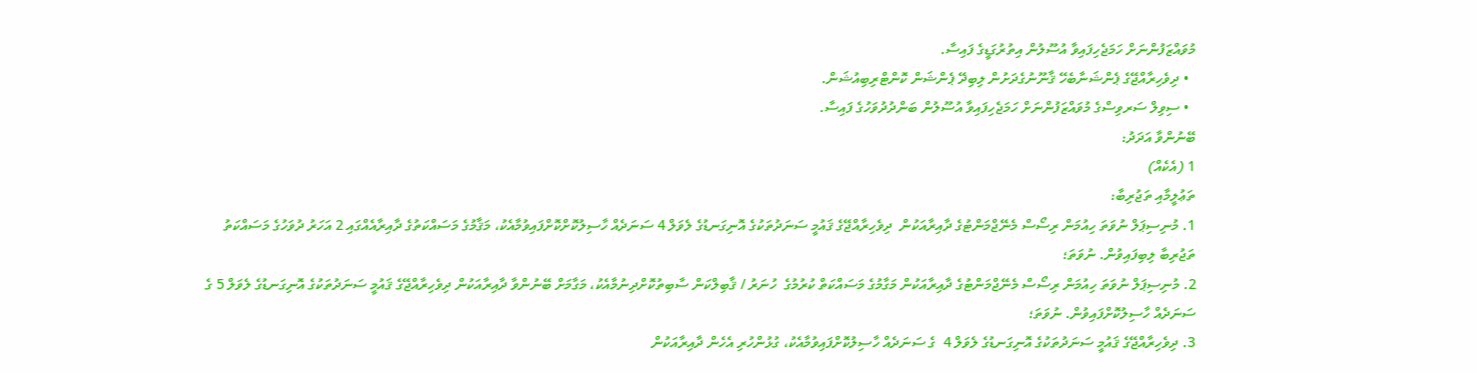މުވައްޒަފުންނަށް ހަމަޖެހިފައިވާ އުސޫލުން އިތުރުގަޑީގެ ފައިސާ.
  • ދިވެހިރާއްޖޭގެ ޕެންޝަނާބެހޭ ޤާނޫނުގެދަށުން ލިބިދޭ ޕެންޝަން ކޮންޓްރިބިއުޝަން.
  • ސިވިލް ސަރވިސްގެ މުވައްޒަފުންނަށް ހަމަޖެހިފައިވާ އުސޫލުން ބަންދުދުވަހުގެ ފައިސާ.
ބޭނުންވާ އަދަދު:
1 (އެކެއް)
ތަޢުލީމާއި ތަޖުރިބާ:
1. މުނިސިޕަލް ނުވަތަ ހިއުމަން ރިސޯސް މެނޭޖްމަންޓުގެ ދާއިރާއަކުން  ދިވެހިރާއްޖޭގެ ޤައުމީ ސަނަދުތަކުގެ އޮނިގަނޑުގެ ލެވަލް 4 ސަނަދެއް ހާސިލުކޮށްކޮށްފައިވުމާއެކު، މަޤާމުގެ މަސައްކަތުގެ ދާއިރާއެއްގައި 2 އަހަރު ދުވަހުގެ މަސައްކަތު ތަޖުރިބާ ލިބިފައިވުން. ނުވަތަ؛
2. މުނިސިޕަލް ނުވަތަ ހިއުމަން ރިސޯސް މެނޭޖްމަންޓުގެ ދާއިރާއަކުން މަގާމުގެ މަސައްކަތް ކުރުމުގެ  ހުނަރު / ޤާބިލްކަން ސާބިތުކޮށްދިނުމާއެކު، މަގާމަށް ބޭނުންވާ ދާއިރާއަކުން ދިވެހިރާއްޖޭގެ ޤައުމީ ސަނަދުތަކުގެ އޮނިގަނޑުގެ ލެވަލް 5 ގެ ސަނަދެއް ހާސިލުކޮށްފައިވުން. ނުވަތަ؛
3. ދިވެހިރާއްޖޭގެ ޤައުމީ ސަނަދުތަކުގެ އޮނިގަނޑުގެ ލެވަލް 4  ގެ ސަނަދެއް ހާސިލުކޮށްފައިވުމާއެކު، ގުޅުންހުރި އެހެން ދާއިރާއަކުން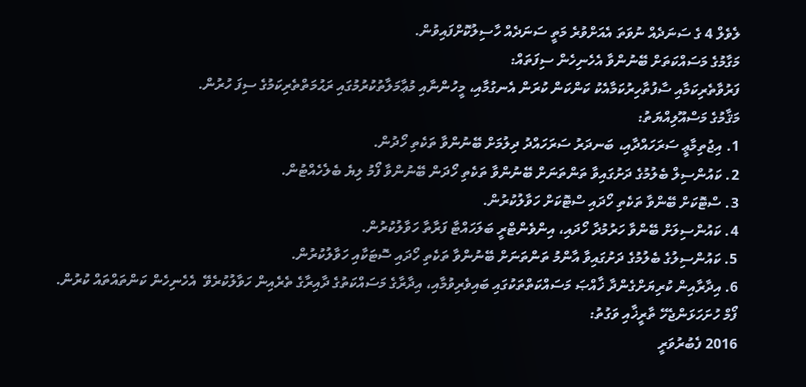ލެވެލް 4 ގެ ސަނަދެއް ނުވަތަ އެއަށްވުރެ މަތީ ސަނަދެއް ހާސިލުކޮށްފައިވުން.
މަގާމުގެ މަސައްކަތަށް ބޭނުންވާ އެހެނިހެން ސިފަތައް:
ފަރުވާތެރިކަމާއި ސާފުތާހިރުކަމާއެކު ކަންކަން ކުރަން އެނގުމާއި، މީހުންނާއި މުޢާމަލާތުކުރުމުގައި ރަޙުމަތްތެރިކަމުގެ ސިފަ ހުރުން.
މަޤާމުގެ މަސްއޫލިއްޔަތު:
1. އިޖުތިމާޢީ ސަރަހައްދާއި، ބަނދަރު ސަރަހައްދު ދިލުމަށް ބޭނުންވާ ތަކެތި ހޯދުން.
2. ކައުންސިލް ބެލުމުގެ ދަށުގައިވާ ތަންތަނަށް ބޭނުންވާ ތަކެތި ހޯދަން ބޭނުންވާ ފޯމު ލިޔެ ބެލެހެއްޓުން.
3. ސްޓޮކަށް ބޭންވާ ތަކެތި ހޯދައި ސްޓޮކަށް ހަވާލުކުރުން.
4. ކައުންސިލަށް ބޭންވާ ހަރުމުދާ ހޯދައި، އިންވެންޓްރީ ބަލަހައްޓާ ފަރާތާ ހަވާލުކުރުން.
5. ކައުންސިލުގެ ބެލުމުގެ ދަށުގައިވާ އާންމު ތަންތަނަށް ބޭނުންވާ ތަކެތި ހޯދައި ސޮޓަކާއި ހަވާލުކުރުން.
6. އިދާރާއިން ކުރިޔަށްގެންދާ ޚާއްޞަ މަސައްކަތްތަކުގައި ބައިވެރިވުމާއި، އިދާރާގެ މަސައްކަތުގެ ދާއިރާގެ ތެރެއިން ހަވާލުކުރެވޭ  އެހެނިހެން ކަންތައްތައް ކުރުން.
ފޯމް ހުށަހަޅަންޖެހޭ ތާރީޚާއި ވަގުތު:
2016 ފެބުރުވަރީ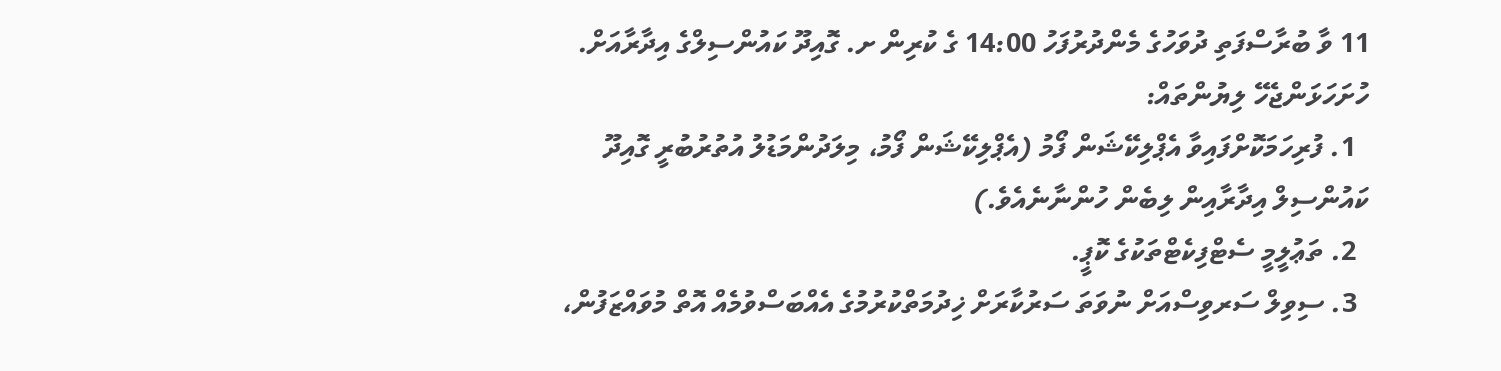11 ވާ ބުރާސްފަތި ދުވަހުގެ މެންދުރުފަހު 14:00 ގެ ކުރިން ށ. ގޮއިދޫ ކައުންސިލްގެ އިދާރާއަށް.
ހުށަހަޅަންޖެހޭ ލިޔުންތައް:
  1. ފުރިހަމަކޮށްފައިވާ އެޕްލިކޭޝަން ފޯމު (އެޕްލިކޭޝަން ފޯމު، މިލަދުންމަޑުލު އުތުރުބުރީ ގޮއިދޫ ކައުންސިލް އިދާރާއިން ލިބެން ހުންނާނެއެވެ.)
  2. ތަޢުލީމީ ސެޓްފިކެޓްތަކުގެ ކޮޕީ.
  3. ސިވިލް ސަރވިސްއަށް ނުވަތަ ސަރުކާރަށް ޚިދުމަތްކުރުމުގެ އެއްބަސްވުމެއް އޮތް މުވައްޒަފުން،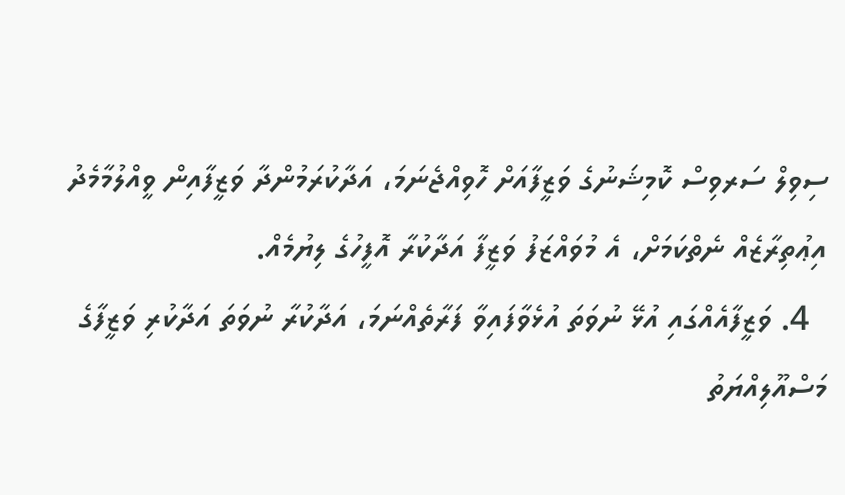ސިވިލް ސަރވިސް ކޮމިޝަނުގެ ވަޒީފާއަށް ހޮވިއްޖެނަމަ، އަދާކުރަމުންދާ ވަޒީފާއިން ވީއްލުމާމެދު އިޢުތިރާޒެއް ނެތްކަމަށް، އެ މުވައްޒަފު ވަޒީފާ އަދާކުރާ އޮފީހުގެ ލިޔުމެއް.
  4. ވަޒީފާއެއްގައި އުޅޭ ނުވަތަ އުޅެވާފައިވާ ފަރާތެއްނަމަ، އަދާކުރާ ނުވަތަ އަދާކުރި ވަޒީފާގެ މަސްއޫލިއްޔަތު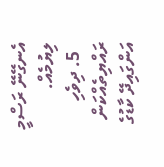އެނގޭނޭ ރަސްމީ ލިޔުމެއް.
  5. ދިވެހި ރައްޔިތެއްކަން އަންގައިދޭ ކާޑުގެ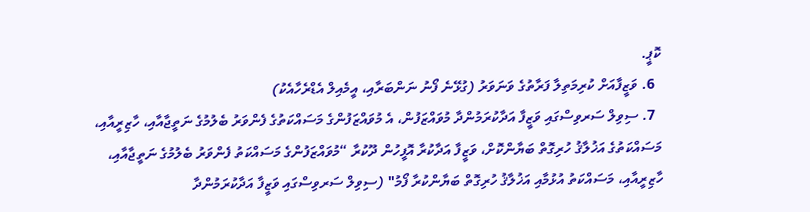ކޮޕީ.
  6. ވަޒީފާއަށް ކުރިމަތިލާ ފަރާތުގެ ވަނަވަރު (ގުޅޭނެ ފޯނު ނަންބަރާއި، އީމެއިލް އެޑްރެހާއެކު)
  7. ސިވިލް ސަރވިސްގައި ވަޒީފާ އަދާކުރަމުންދާ މުވައްޒަފުން، އެ މުވައްޒަފުންގެ މަސައްކަތުގެ ފެންވަރު ބެލުމުގެ ނަތީޖާއާއި، ހާޒިރީއާއި، މަސައްކަތުގެ އަޚުލާޤު ހުރިގޮތް ބަޔާންކޮށް، ވަޒީފާ އަދާކުރާ އޮފީހުން ދޫކުރާ “މުވައްޒަފުންގެ މަސައްކަތު ފެންވަރު ބެލުމުގެ ނަތީޖާއާއި، ހާޒިރީއާއި، މަސައްކަތު އުޅުމާއި އަޚުލާޤު ހުރިގޮތް ބަޔާންކުރާ ފޯމު" (ސިވިލް ސަރވިސްގައި ވަޒީފާ އަދާކުރަމުންދާ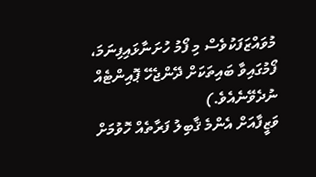މުވައްޒަފަކުވެސް މި ފޯމު ހުށަނާޅައިފިނަމަ، ފޯމުގައިވާ ބައިތަކަށް ދޭންޖެހޭ ޕޮއިންޓެއް ނުދެވޭނެއެވެ.)
ވަޒީފާއަށް އެންމެ ޤާބިލު ފަރާތެއް ހޮވުމަށް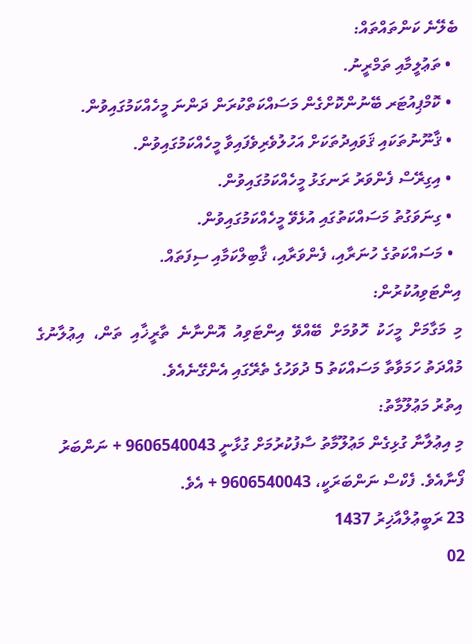ބެލޭނެ ކަންތައްތައް:
  • ތަޢުލީމާއި ތަމްރީނު.
  • ކޮމްޕިއުޓަރ ބޭނުންކޮށްގެން މަސައްކަތްކުރަން ދަންނަ މީހެއްކަމުގައިވުން.
  • ޤާނޫނުތަކައި ޤަވައިދުތަކަށް އަހުލުވެރިވެފައިވާ މީހެއްކަމުގައިވުން.
  • އިގިރޭސް ފެންވަރު ރަނގަޅު މީހެއްކަމުގައިވުން.
  • ގިނަވަގުތު މަސައްކަތުގައި އުޅެވޭ މީހެއްކަމުގައިވުން.
  • މަސައްކަތުގެ ހުނަރާއި، ފެންވަރާއި، ޤާބިލްކަމާއި ސިފަތައް.
އިންޓަވިއުކުރުން:
މި  މަގާމަށް  މީހަކު  ހޮވުމަށް  ބޭއްވޭ  އިންޓަވިއު  އޮންނާނެ  ތާރީޚާއި  ތަން،  އިޢުލާނުގެ  މުއްދަތު ހަމަވާތާ މަސައްކަތު 5 ދުވަހުގެ ތެރޭގައި އެންގޭނެއެވެ.
އިތުރު މަޢުލޫމާތު:
މި އިޢުލާނާ ގުޅިގެން މަޢުލޫމާތު ސާފުކުރުމަށް ގުޅާނީ 9606540043 + ނަންބަރު ފޯނާއެވެ. ފެކްސް ނަންބަރަކީ، 9606540043 + އެވެ.
23 ރަބީޢުލްއާޚިރު 1437
02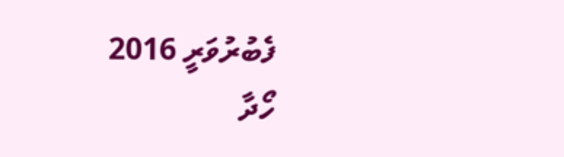ފެބުރުވަރީ 2016
ހޯދާ